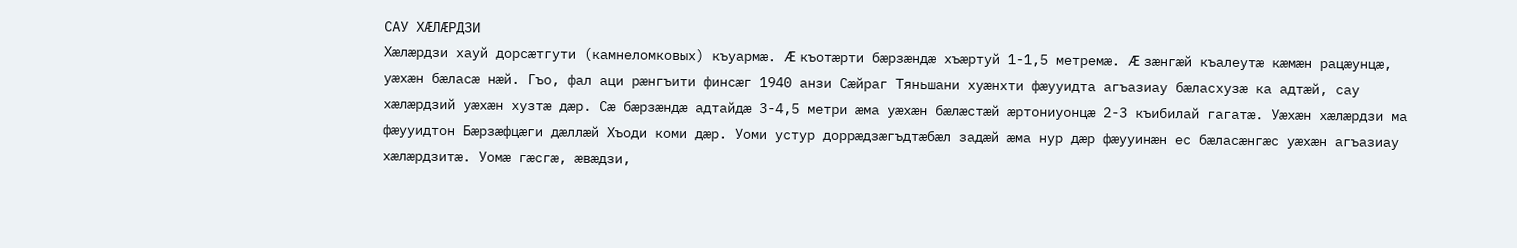САУ ХÆЛÆРДЗИ
Хæлæрдзи хауй дорсæтгути (камнеломковых) къуармæ. Æ къотæрти бæрзæндæ хъæртуй 1-1,5 метремæ. Æ зæнгæй къалеутæ кæмæн рацæунцæ, уæхæн бæласæ нæй. Гъо, фал аци рæнгъити финсæг 1940 анзи Сæйраг Тяньшани хуæнхти фæууидта агъазиау бæласхузæ ка адтæй, сау хæлæрдзий уæхæн хузтæ дæр. Сæ бæрзæндæ адтайдæ 3-4,5 метри æма уæхæн бæлæстæй æртониуонцæ 2-3 къибилай гагатæ. Уæхæн хæлæрдзи ма фæууидтон Бæрзæфцæги дæллæй Хъоди коми дæр. Уоми устур доррæдзæгъдтæбæл задæй æма нур дæр фæууинæн ес бæласæнгæс уæхæн агъазиау хæлæрдзитæ. Уомæ гæсгæ, æвæдзи,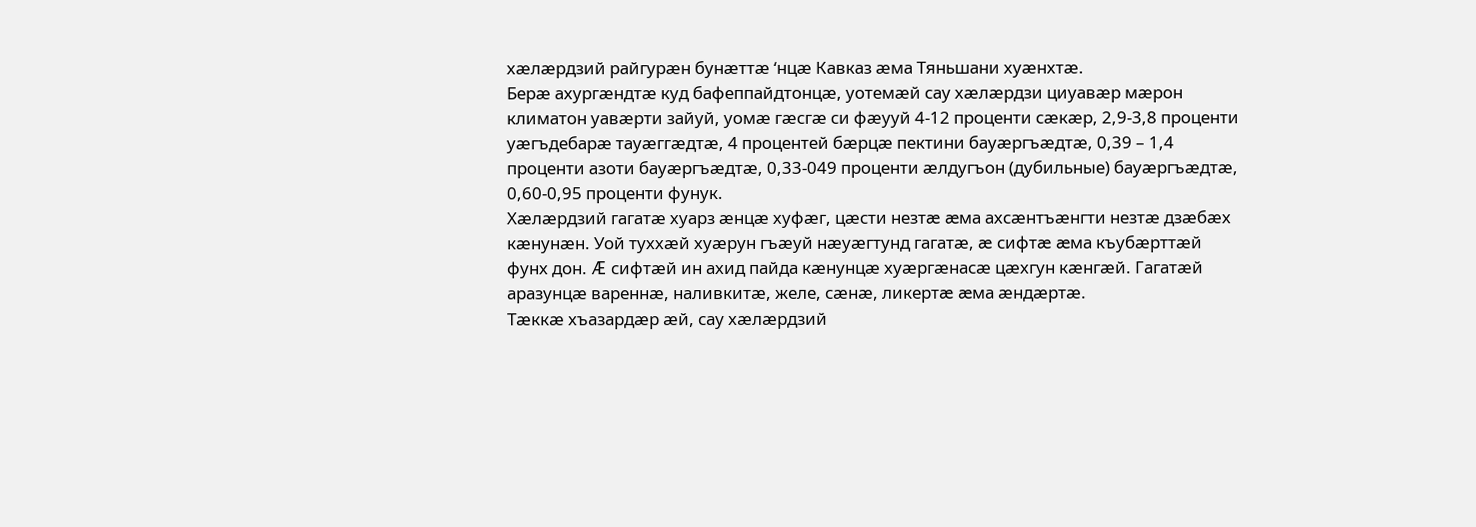хæлæрдзий райгурæн бунæттæ ‘нцæ Кавказ æма Тяньшани хуæнхтæ.
Берæ ахургæндтæ куд бафеппайдтонцæ, уотемæй сау хæлæрдзи циуавæр мæрон климатон уавæрти зайуй, уомæ гæсгæ си фæууй 4-12 проценти сæкæр, 2,9-3,8 проценти уæгъдебарæ тауæггæдтæ, 4 процентей бæрцæ пектини бауæргъæдтæ, 0,39 – 1,4 проценти азоти бауæргъæдтæ, 0,33-049 проценти æлдугъон (дубильные) бауæргъæдтæ, 0,60-0,95 проценти фунук.
Хæлæрдзий гагатæ хуарз æнцæ хуфæг, цæсти незтæ æма ахсæнтъæнгти незтæ дзæбæх кæнунæн. Уой туххæй хуæрун гъæуй нæуæгтунд гагатæ, æ сифтæ æма къубæрттæй фунх дон. Æ сифтæй ин ахид пайда кæнунцæ хуæргæнасæ цæхгун кæнгæй. Гагатæй аразунцæ вареннæ, наливкитæ, желе, сæнæ, ликертæ æма æндæртæ.
Тæккæ хъазардæр æй, сау хæлæрдзий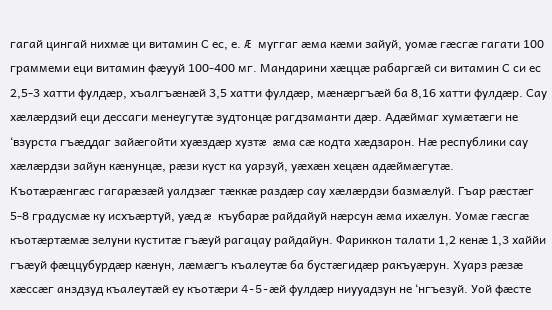гагай цингай нихмæ ци витамин С ес, е. Æ муггаг æма кæми зайуй, уомæ гæсгæ гагати 100 граммеми еци витамин фæууй 100-400 мг. Мандарини хæццæ рабаргæй си витамин С си ес 2,5-3 хатти фулдæр, хъалгъæнæй 3,5 хатти фулдæр, мæнæргъæй ба 8,16 хатти фулдæр. Сау хæлæрдзий еци дессаги менеугутæ зудтонцæ рагдзаманти дæр. Адæймаг хумæтæги не ‘взурста гъæддаг зайæгойти хуæздæр хузтæ æма сæ кодта хæдзарон. Нæ республики сау хæлæрдзи зайун кæнунцæ, рæзи куст ка уарзуй, уæхæн хецæн адæймæгутæ.
Къотæрæнгæс гагарæзæй уалдзæг тæккæ раздæр сау хæлæрдзи базмæлуй. Гъар рæстæг 5-8 градусмæ ку исхъæртуй, уæд æ къубарæ райдайуй нæрсун æма ихæлун. Уомæ гæсгæ къотæртæмæ зелуни куститæ гъæуй рагацау райдайун. Фариккон талати 1,2 кенæ 1,3 хаййи гъæуй фæццубурдæр кæнун, лæмæгъ къалеутæ ба бустæгидæр ракъуæрун. Хуарз рæзæ хæссæг анздзуд къалеутæй еу къотæри 4-5-æй фулдæр ниууадзун не ‘нгъезуй. Уой фæсте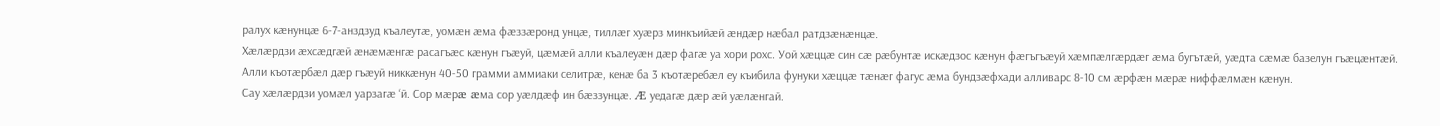ралух кæнунцæ 6-7-анздзуд къалеутæ, уомæн æма фæззæронд унцæ, тиллæг хуæрз минкъийæй æндæр нæбал ратдзæнæнцæ.
Хæлæрдзи æхсæдгæй æнæмæнгæ расагъæс кæнун гъæуй, цæмæй алли къалеуæн дæр фагæ уа хори рохс. Уой хæццæ син сæ рæбунтæ искæдзос кæнун фæгъгъæуй хæмпæлгæрдæг æма бугътæй, уæдта сæмæ базелун гъæцæнтæй. Алли къотæрбæл дæр гъæуй никкæнун 40-50 грамми аммиаки селитрæ, кенæ ба 3 къотæребæл еу къибила фунуки хæццæ тæнæг фагус æма бундзæфхади алливарс 8-10 см æрфæн мæрæ ниффæлмæн кæнун.
Сау хæлæрдзи уомæл уарзагæ ‘й. Сор мæрæ æма сор уæлдæф ин бæззунцæ. Æ уедагæ дæр æй уæлæнгай.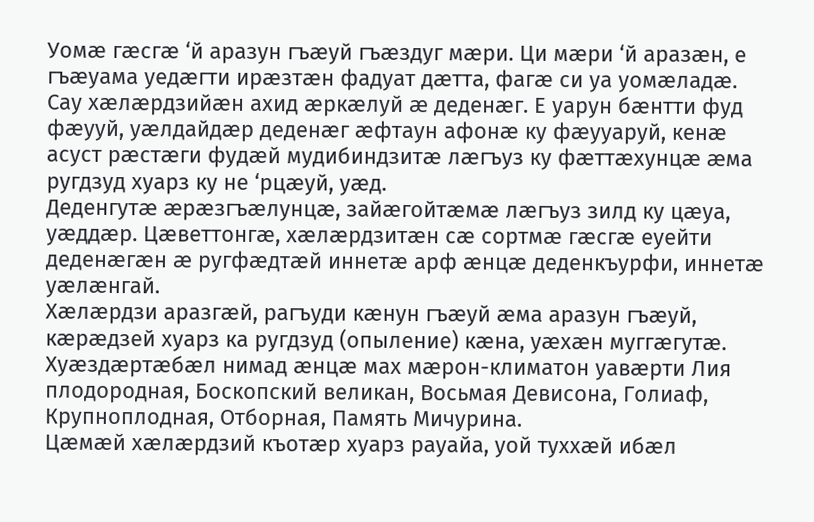Уомæ гæсгæ ‘й аразун гъæуй гъæздуг мæри. Ци мæри ‘й аразæн, е гъæуама уедæгти ирæзтæн фадуат дæтта, фагæ си уа уомæладæ.
Сау хæлæрдзийæн ахид æркæлуй æ деденæг. Е уарун бæнтти фуд фæууй, уæлдайдæр деденæг æфтаун афонæ ку фæууаруй, кенæ асуст рæстæги фудæй мудибиндзитæ лæгъуз ку фæттæхунцæ æма ругдзуд хуарз ку не ‘рцæуй, уæд.
Деденгутæ æрæзгъæлунцæ, зайæгойтæмæ лæгъуз зилд ку цæуа, уæддæр. Цæветтонгæ, хæлæрдзитæн сæ сортмæ гæсгæ еуейти деденæгæн æ ругфæдтæй иннетæ арф æнцæ деденкъурфи, иннетæ уæлæнгай.
Хæлæрдзи аразгæй, рагъуди кæнун гъæуй æма аразун гъæуй, кæрæдзей хуарз ка ругдзуд (опыление) кæна, уæхæн муггæгутæ. Хуæздæртæбæл нимад æнцæ мах мæрон-климатон уавæрти Лия плодородная, Боскопский великан, Восьмая Девисона, Голиаф, Крупноплодная, Отборная, Память Мичурина.
Цæмæй хæлæрдзий къотæр хуарз рауайа, уой туххæй ибæл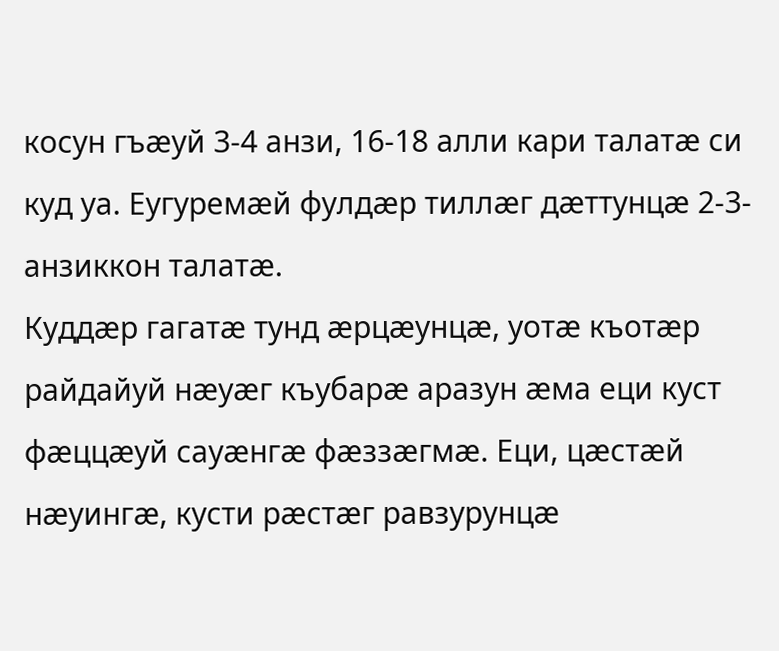косун гъæуй 3-4 анзи, 16-18 алли кари талатæ си куд уа. Еугуремæй фулдæр тиллæг дæттунцæ 2-3- анзиккон талатæ.
Куддæр гагатæ тунд æрцæунцæ, уотæ къотæр райдайуй нæуæг къубарæ аразун æма еци куст фæццæуй сауæнгæ фæззæгмæ. Еци, цæстæй нæуингæ, кусти рæстæг равзурунцæ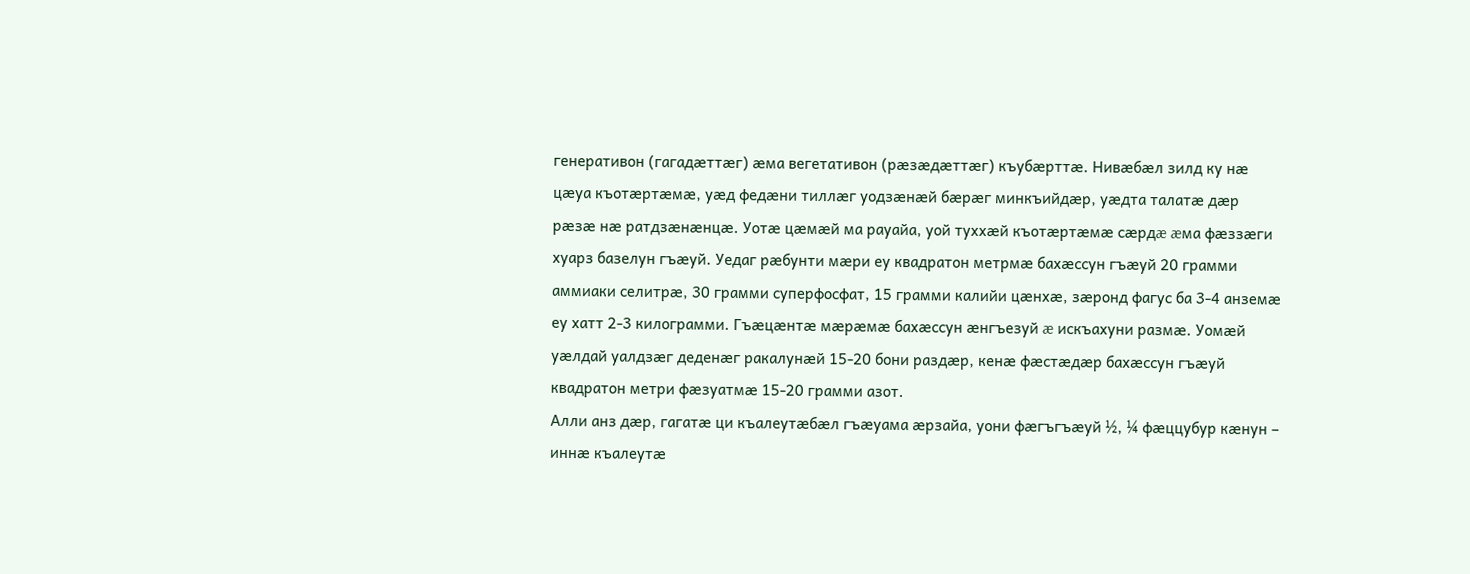генеративон (гагадæттæг) æма вегетативон (рæзæдæттæг) къубæрттæ. Нивæбæл зилд ку нæ цæуа къотæртæмæ, уæд федæни тиллæг уодзæнæй бæрæг минкъийдæр, уæдта талатæ дæр рæзæ нæ ратдзæнæнцæ. Уотæ цæмæй ма рауайа, уой туххæй къотæртæмæ сæрдæ æма фæззæги хуарз базелун гъæуй. Уедаг рæбунти мæри еу квадратон метрмæ бахæссун гъæуй 20 грамми аммиаки селитрæ, 30 грамми суперфосфат, 15 грамми калийи цæнхæ, зæронд фагус ба 3-4 анземæ еу хатт 2-3 килограмми. Гъæцæнтæ мæрæмæ бахæссун æнгъезуй æ искъахуни размæ. Уомæй уæлдай уалдзæг деденæг ракалунæй 15-20 бони раздæр, кенæ фæстæдæр бахæссун гъæуй квадратон метри фæзуатмæ 15-20 грамми азот.
Алли анз дæр, гагатæ ци къалеутæбæл гъæуама æрзайа, уони фæгъгъæуй ½, ¼ фæццубур кæнун – иннæ къалеутæ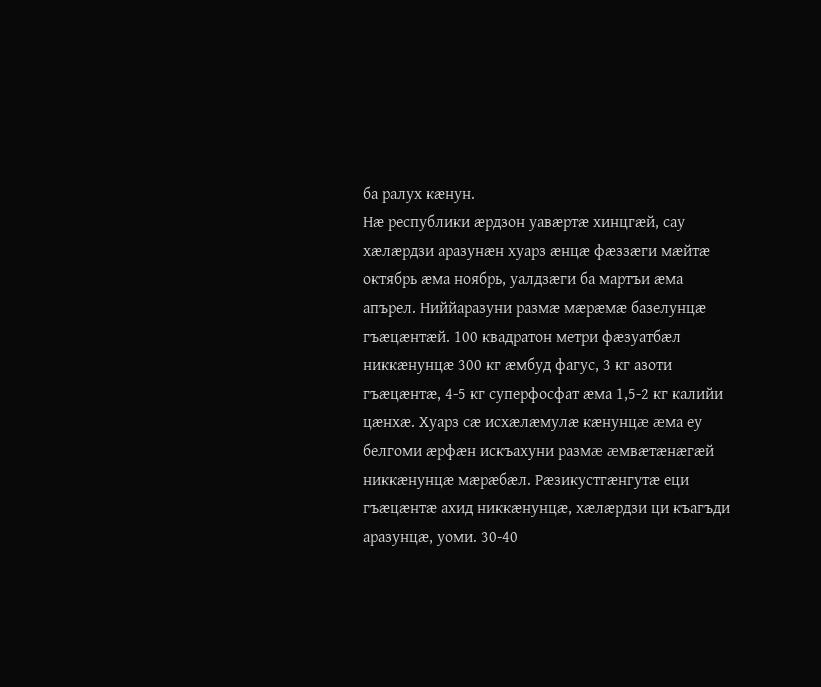ба ралух кæнун.
Нæ республики æрдзон уавæртæ хинцгæй, сау хæлæрдзи аразунæн хуарз æнцæ фæззæги мæйтæ октябрь æма ноябрь, уалдзæги ба мартъи æма апърел. Ниййаразуни размæ мæрæмæ базелунцæ гъæцæнтæй. 100 квадратон метри фæзуатбæл никкæнунцæ 300 кг æмбуд фагус, 3 кг азоти гъæцæнтæ, 4-5 кг суперфосфат æма 1,5-2 кг калийи цæнхæ. Хуарз сæ исхæлæмулæ кæнунцæ æма еу белгоми æрфæн искъахуни размæ æмвæтæнæгæй никкæнунцæ мæрæбæл. Рæзикустгæнгутæ еци гъæцæнтæ ахид никкæнунцæ, хæлæрдзи ци къагъди аразунцæ, уоми. 30-40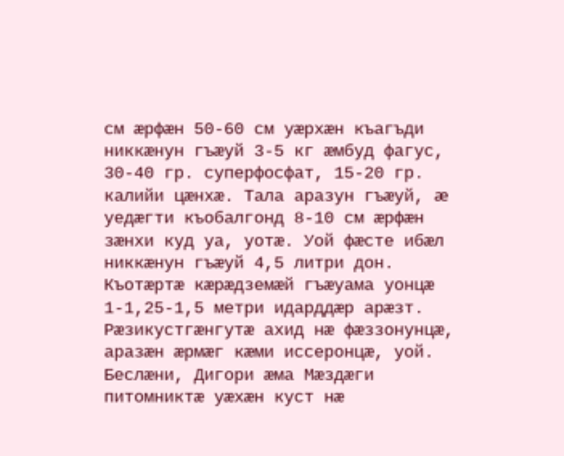см æрфæн 50-60 см уæрхæн къагъди никкæнун гъæуй 3-5 кг æмбуд фагус, 30-40 гр. суперфосфат, 15-20 гр. калийи цæнхæ. Тала аразун гъæуй, æ уедæгти къобалгонд 8-10 см æрфæн зæнхи куд уа, уотæ. Уой фæсте ибæл никкæнун гъæуй 4,5 литри дон. Къотæртæ кæрæдземæй гъæуама уонцæ 1-1,25-1,5 метри идарддæр арæзт.
Рæзикустгæнгутæ ахид нæ фæззонунцæ, аразæн æрмæг кæми иссеронцæ, уой. Беслæни, Дигори æма Мæздæги питомниктæ уæхæн куст нæ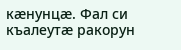кæнунцæ. Фал си къалеутæ ракорун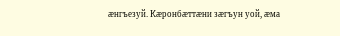æнгъезуй. Кæронбæттæни зæгъун уой, æма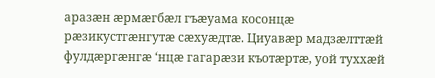аразæн æрмæгбæл гъæуама косонцæ рæзикустгæнгутæ сæхуæдтæ. Циуавæр мадзæлттæй фулдæргæнгæ ‘нцæ гагарæзи къотæртæ, уой туххæй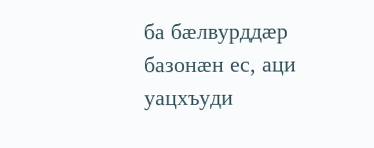ба бæлвурддæр базонæн ес, аци уацхъуди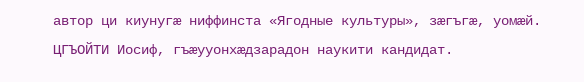автор ци киунугæ ниффинста «Ягодные культуры», зæгъгæ, уомæй.
ЦГЪОЙТИ Иосиф, гъæууонхæдзарадон наукити кандидат.